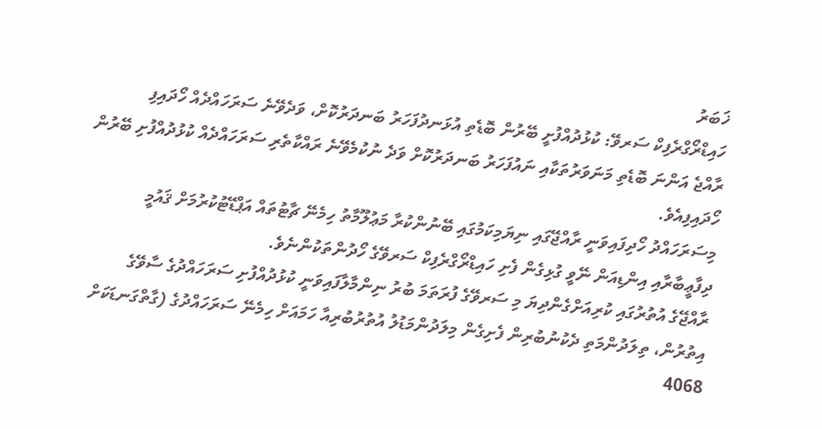ޚަބަރު
ހައިޑްރޯގްރެފިކް ސަރވޭ: ކުޅުދުއްފުށީ ބޭރުން ބޮޑެތި އުޅަނދުފަހަރު ބަނދަރުކޮށް، ވަދެވޭނެ ސަރަހައްދެއް ހޯދައިފި
ރާއްޖެ އަންނަ ބޮޑެތި މަނަވަރުތަކާއި ނައުފަހަރު ބަނދަރުކޮށް ވަދެ ނުކުމެވޭނެ ރައްކާތެރި ސަރަހައްދެއް ކުޅުދުއްފުށި ބޭރުން ހޯދައިފިއެވެ.
މިސަރަހައްދު ހޯދިފައިވަނީ ރާއްޖޭގައި ނިޔަމިކަމުގައި ބޭނުންކުރާ މަޢުލޫމާތު ހިމެނޭ ޗާޓުތައް އަޕްޑޭޓުކުރުމަށް ޤައުމީ ދިފާޢީބާރާއި އިންޑިއަން ނޭވީ ގުޅިގެން ފެށި ހައިޑްރޯގްރެފިކް ސަރވޭގެ ހޯދުންތަކުންނެވެ.
ރާއްޖޭގެ އުތުރުގައި ކުރިއަށްގެންދިޔަ މި ސަރވޭގެ ފުރަތަމަ ބުރު ނިންމާލާފައިވަނީ ކުޅުދުއްފުށި ސަރަހައްދުގެ ސާވޭގެ އިތުރުން، ތިލަދުންމަތި ދެކުނުބުރިން ފެށިގެން މިލަދުންމަޑުލު އުތުރުބުރިއާ ހަމައަށް ހިމެނޭ ސަރަހައްދުގެ (ގާތްގަނޑަކަށް 4068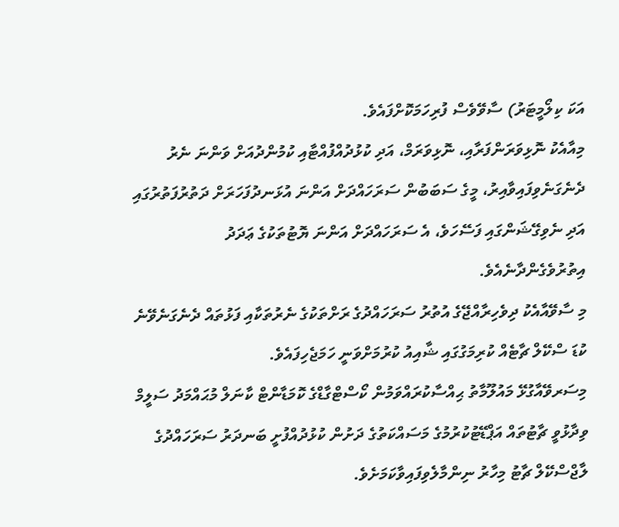އަކަ ކިލޯމީޓަރު) ސާވޭވެސް ފުރިހަމަކޮށްފައެވެ.
މިއާއެކު ނޮޅިވަރަންފަރާއި، ނޮޅިވަރަމް، އަދި ކުޅުދުއްފުއްޓާއި ކުމުންދުއަށް ވަންނަ ނެރު ދެނެގަނެވިފައިވާއިރު، މީގެ ސަބަބުން ސަރަހައްދަށް އަންނަ އުޅަނދުފަހަރަށް ދަތުރުފަތުރުގައި އަދި ނެވިގޭޝަންގައި ފަސޭހަވެ، އެ ސަރަހައްދަށް އަންނަ ޔޮޓުތަކުގެ ޢަދަދު އިތުރުވެގެންދާނެއެވެ.
މި ސާވޭއާއެކު ދިވެހިރާއްޖޭގެ އުތުރު ސަރަހައްދުގެ ރަށްތަކުގެ ނެރުތަކާއި ފަޅުތައް ދެނެގަނެވޭނެ ކުޑަ ސްކޭލް ޗާޓެއް ކުރިމަގުގައި ޝާއިއު ކުރުމަށްވަނީ ހަމަޖެހިފައެވެ.
މިސަރވޭއާގުޅޭ މައުލޫމާތު ޙިއްސާކުރައްވަމުން ކޯސްޓްގާޑްގެ ކޮމަޑާންޓް ކާނަލް މުޙައްމަދު ސަލީމް ވިދާޅުވީ ޗާޓުތައް އަޕްޑޭޓުކުރުމުގެ މަސައްކަތުގެ ދަށުން ކުޅުދުއްފުށީ ބަނދަރު ސަރަހައްދުގެ ލާޖްސްކޭލް ޗާޓު މިހާރު ނިންމާލެވިފައިވާކަމަށެވެ.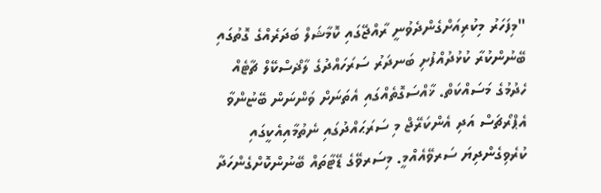"މިފަހަރު މިކުރިއަށްގެންދެވުނީ ރާއްޖޭގައި ކޮމާޝަލް ބަދަރެއްގެ ގޮތުގައި ބޭނުންކުރާ ކުޅުދުއްފުށި ބަނދަރު ސަރަހައްދުގެ ލާޛްސްކޭލް ޗާޓެއް ހެދުމުގެ މަސައްކަތް. ޚާއްސަގޮތެއްގައި އެތަނަށް ވަންނަން ބޭޏުންވާ އެޕްރޯޗަސް އަދި އެންކަރޭޖް މި ސަރަޙައްދުގައި ނެތުމާއިއެކީގައި ކުރެވިގެންދިޔަ ސަރވޭއެއްމީ. މިސަރވޭގެ ޑޭޓާތައް ބޭނުންކޮށްގެންހަދާ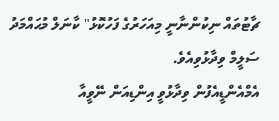ޗާޓުތައް ނިކުންނާނީ މިއަހަރުގެ ފަހުކޮޅު" ކާނަލް މުޙައްމަދު ސަލީމް ވިދާޅުވިއެވެ.
އެމްއެންޑީއެފުން ވިދާޅުވީ އިންޑިއަން ނޭވީއާ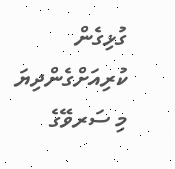ގުޅިގެން ކުރިއަށްގެންދިޔަ މި ސަރވޭގެ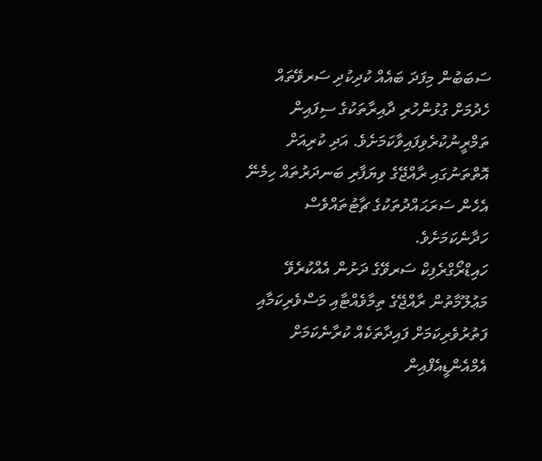ސަބަބުން މިފަދަ ބައެއް ކުދިކުދި ސަރވޭތައް ހެދުމަށް ގުޅުންހުރި ދާއިރާތަކުގެ ސިފައިން ތަމްރީނުކުރެވިފައިވާކަމަށެވެ. އަދި ކުރިއަށް އޮތްތަނުގައި ރާއްޖޭގެ ވިޔަފާރި ބަނދަރުތައް ހިމެނޭ އެހެން ސަރަޙައްދުތަކުގެ ޗާޓުތައްވެސް ހަދާނެކަމަށެވެ.
ހައިޑްރޯގްރެފިކް ސަރވޭގެ ދަށުން އެއްކުރެވޭ މަޢުލޫމާތުން ރާއްޖޭގެ ތިމާވެއްޓާއި މަސްވެރިކަމާއި ފަތުރުވެރިކަމަށް ފައިދާތަކެއް ކުރާނެކަމަށް އެމްއެންޑީއެފްއިން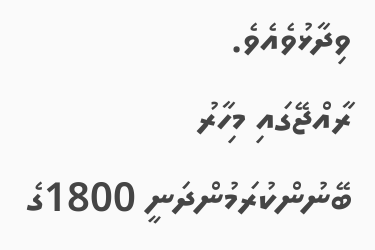ވިދާޅުވެއެވެ.
ރާއްޖޭގައި މިހާރު ބޭނުންކުރަމުންދަނީ 1800ގެ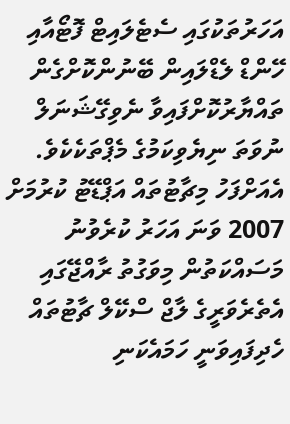އަހަރުތަކުގައި ސެޓެލައިޓް ފޮޓޯއާއި ހޭންޑް ލެޑްލައިން ބޭނުންކޮށްގެން ތައްޔާރުކޮށްފައިވާ ނެވިގޭޝަނަލް ނުވަތަ ނިޔެވިކަމުގެ މެޕްތަކެކެވެ. އެއަށްފަހު މިޗާޓުތައް އަޕްޑޭޓު ކުރުމަށް 2007 ވަނަ އަހަރު ކުރެވުނު މަސައްކަތުން މިވަގުތު ރާއްޖޭގައި އެތެރެވަރީގެ ލާޖް ސްކޭލް ޗާޓުތައް ހެދިފައިވަނީ ހަމައެކަނި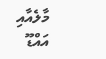މާލެއާއި އައްޑޫ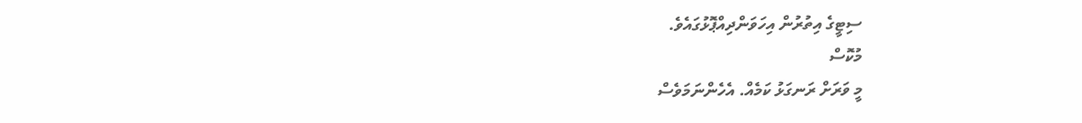ސިޓީގެ އިތުރުން އިހަވަންދިއްޕޮޅުގައެވެ.
މުކޮސް
މީ ވަރަށް ރަނގަޅު ކަމެއް. އެހެންނަމަވެސް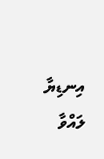އިނޑިޔާ ލައްވާ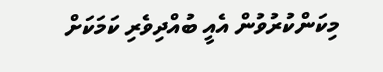މިކަންކުރުވުން އެއީ ބުއްދިވެރި ކަމަކަށް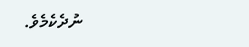ނުދެކެމެވެ.